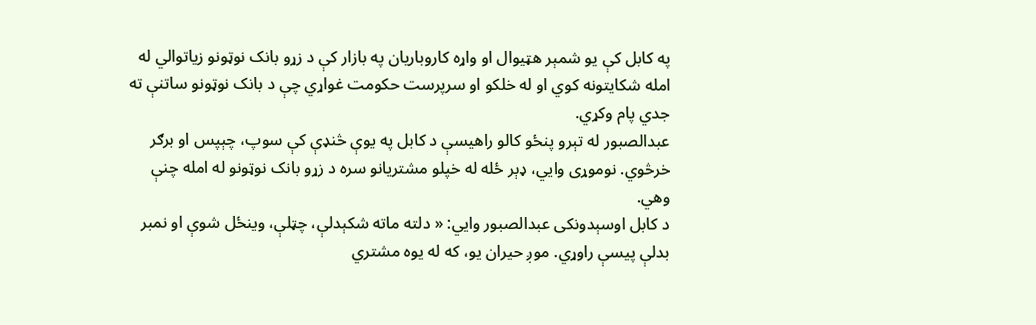په کابل کې یو شمېر هټیوال او واړه کاروباريان په بازار کې د زړو بانک نوټونو زياتوالي له امله شکایتونه کوي او له خلکو او سرپرست حکومت غواړي چې د بانک نوټونو ساتنې ته جدي پام وکړي.
عبدالصبور له تېرو پنځو کالو راهیسې د کابل په یوې څنډې کې سوپ، چېپس او برګر خرڅوي. نوموړی وایي، ډېر ځله له خپلو مشتریانو سره د زړو بانک نوټونو له امله چنې وهي.
د کابل اوسېدونکی عبدالصبور وايي: « دلته ماته شکېدلې، چټلې، وینځل شوې او نمبر بدلې پيسې راوړي. موږ حیران یو، که له یوه مشتري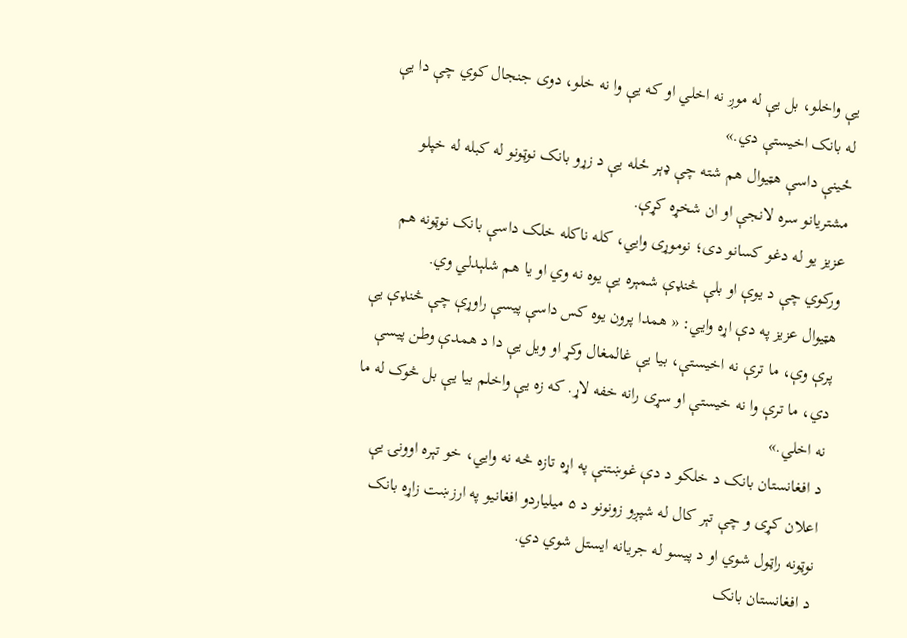یې واخلو، بل یې له موږ نه اخلي او که یې وا نه خلو، دوی جنجال کوي چې دا یې له بانک اخیستې دي.»
ځينې داسې هټیوال هم شته چې ډېر ځله یې د زړو بانک نوټونو له کبله له خپلو مشتریانو سره لانجې او ان شخړه کړې.
عزیز یو له دغو کسانو دی؛ نوموړی وایي، کله ناکله خلک داسې بانک نوټونه هم ورکوي چې د يوې او بلې څنډې شمېره يې يوه نه وي او يا هم شلېدلي وي.
هټیوال عزیز په دې اړه وايي: « همدا پرون یوه کس داسې پیسې راوړې چې څنډې یې پرې وې، ما ترې نه اخیستې، بیا یې غالمغال وکړ او ویل یې دا د همدې وطن پیسې دي، ما ترې وا نه خیستې او سړی رانه خفه لاړ. که زه یې واخلم بیا یې بل څوک له ما نه اخلي.»
د افغانستان بانک د خلکو د دې غوښتنې په اړه تازه څه نه وايي، خو تېره اوونۍ يې اعلان کړی و چې تېر کال له شپږو زونونو د ۵ میلیاردو افغانیو په ارزښت زاړه بانک نوټونه راټول شوي او د پيسو له جریانه ایستل شوي دي.
د افغانستان بانک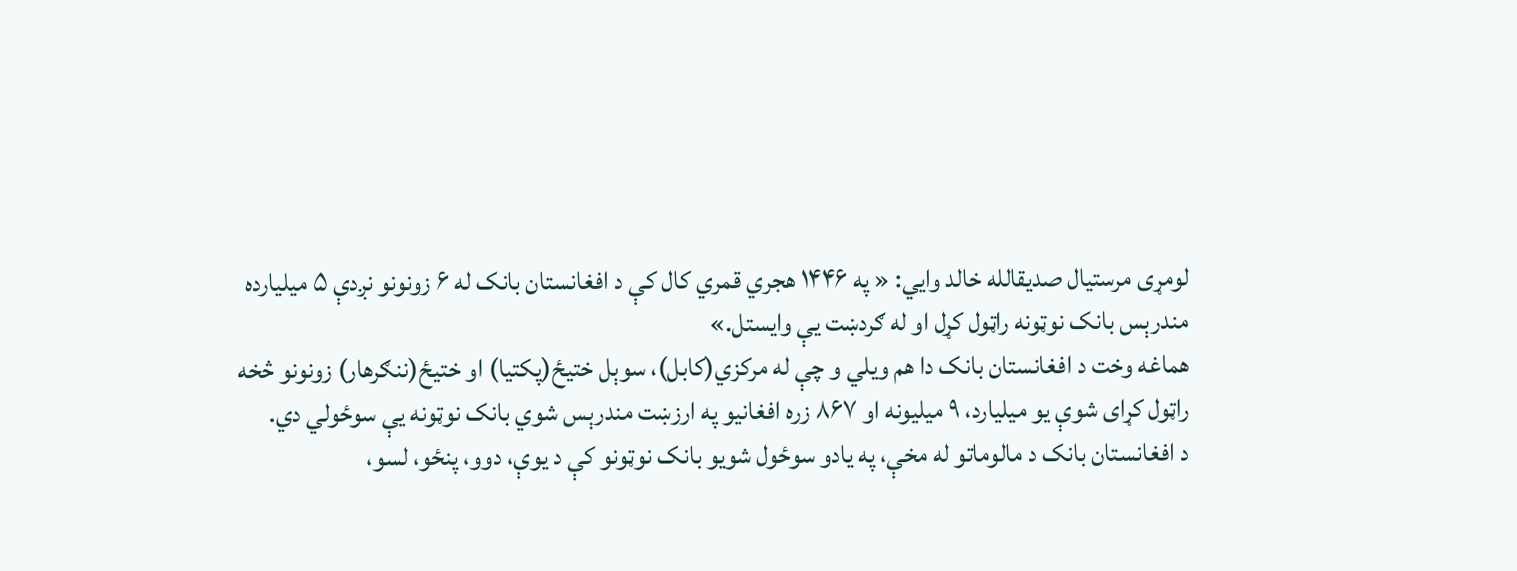لومړی مرستیال صدیقالله خالد وايي: « په ۱۴۴۶ هجري قمري کال کې د افغانستان بانک له ۶ زونونو نږدې ۵ میلیارده مندرېس بانک نوټونه راټول کړل او له ګردښت یې وایستل.»
هماغه وخت د افغانستان بانک دا هم ویلي و چې له مرکزي(کابل)، سوېل ختیځ(پکتيا) او ختیځ(ننګرهار) زونونو څخه راټول کړای شوې یو میلیارد، ۹ میلیونه او ۸۶۷ زره افغانیو په ارزښت مندرېس شوي بانک نوټونه یې سوځولي دي.
د افغانستان بانک د مالوماتو له مخې، په يادو سوځول شویو بانک نوټونو کې د یوې، دوو، پنځو، لسو،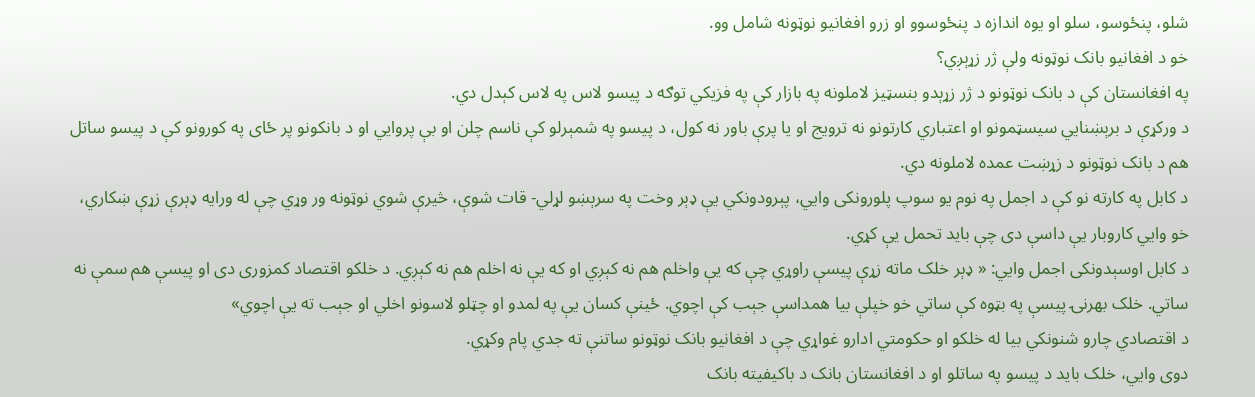شلو، پنځوسو، سلو او یوه اندازه د پنځوسوو او زرو افغانيو نوټونه شامل وو.
خو د افغانيو بانک نوټونه ولې ژر زړېږي؟
په افغانستان کې د بانک نوټونو د ژر زړېدو بنسټیز لاملونه په بازار کې په فزيکي توګه د پیسو لاس په لاس کېدل دي.
د ورکړې د برېښنايي سیسټمونو او اعتباري کارتونو نه ترويج او یا پرې باور نه کول، د پیسو په شمېرلو کې ناسم چلن او بې پروايي او د بانکونو پر ځای په کورونو کې د پیسو ساتل هم د بانک نوټونو د زړښت عمده لاملونه دي.
د کابل په کارته نو کې د اجمل په نوم يو سوپ پلورونکی وايي، پېرودونکي یې ډېر وخت په سرېښو لړلي- قات شوې، څيرې شوي نوټونه ور وړي چې له ورایه ډېرې زړې ښکاري، خو وايي کاروبار یې داسې دی چې باید تحمل یې کړي.
د کابل اوسېدونکی اجمل وايي: « ډېر خلک ماته زړې پیسې راوړي چې که یې واخلم هم نه کېږي او که یې نه اخلم هم نه کېږي. د خلکو اقتصاد کمزوری دی او پیسې هم سمې نه ساتي. خلک بهرنۍ پیسې په بټوه کې ساتي خو خپلې بیا همداسې جېب کې اچوي. ځینې کسان یې په لمدو او چټلو لاسونو اخلي او جېب ته یې اچوي»
د اقتصادي چارو شنونکي بیا له خلکو او حکومتي ادارو غواړي چې د افغانيو بانک نوټونو ساتنې ته جدي پام وکړي.
دوی وایي، خلک باید د پیسو په ساتلو او د افغانستان بانک د باکیفیته بانک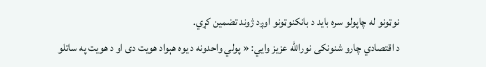نوټونو له چاپولو سره بايد د بانکنوټونو اوږد ژوند تضمین کړي.
د اقتصادي چارو شنونکی نورالله عزیز وايي: « پولي واحدونه د یوه هېواد هویت دی او د هویت په ساتلو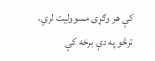کې هر وګړی مسوولیت لري، ترڅو په دې برخه کې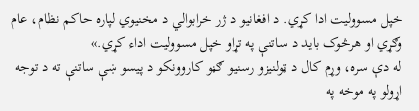خپل مسوولیت ادا کړي. د افغانیو د ژر خرابوالي د مخنیوي لپاره حاکم نظام، عام وګړي او هرڅوک باید د ساتنې په تړاو خپل مسوولیت اداء کړي.»
له دې سره، وړم کال د ټولنیزو رسنیو ګڼو کاروونکو د پیسو ښې ساتنې ته د توجه اړولو په موخه په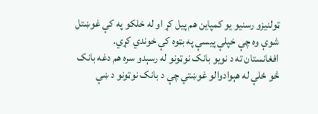ټولنیزو رسنیو یو کمپاین هم پیل کړ او له خلکو په کې غوښتل شوې وه چې خپلې پیسې په بټوه کې خوندي کړي.
افغانستان ته د نویو بانک نوټونو له رسېدو سره هم دغه بانک څو ځلې له هېوادوالو غوښتي چې د بانک نوټونو د ښې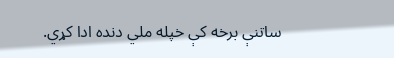ساتنې برخه کې خپله ملي دنده ادا کړي.